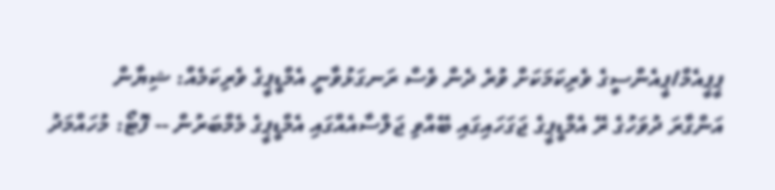ޕީޕީއެމް/ޕީއެންސީގެ ވެރިކަމަކަށް ވުރެ ދެން ވެސް ރަނގަޅުވާނީ އެމްޑީޕީގެ ވެރިކަމެއް: ޝިޔާން
އަންގާރަ ދުވަހުގެ ރޭ އެމްޑީޕީގެ ޖަގަހައިގައި ބޭއްވި ޖަލްސާއެއްގައި އެމްޑީޕީގެ މެމްބަރުން -- ފޮޓޯ: މުހައްމަދު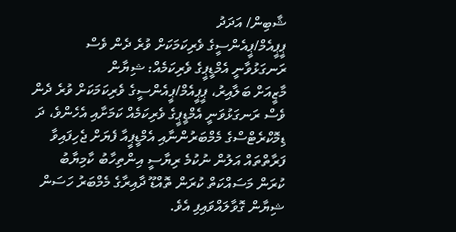ޝާބިން/ އަދަދު
ޕީޕީއެމް/ޕީއެންސީގެ ވެރިކަމަކަށް ވުރެ ދެން ވެސް ރަނގަޅުވާނީ އެމްޑީޕީގެ ވެރިކަމެއް: ޝިޔާން
މާޒީއަށް ބަލާއިރު، ޕީޕީއެމް/ޕީއެންސީގެ ވެރިކަމަކަށް ވުރެ ދެން ވެސް ރަނގަޅުވަނީ އެމްޑީޕީގެ ވެރިކަމެއް ކަމަށާއި އެހެންވެ، ދަ ޑިމޮކްރެޓްސްގެ މެމްބަރުންނާއި އެމްޑީޕީއާ ފެޔަށް ޖެހިފައިވާ ފަރާތްތައް އަލުން ނުކުމެ ރިޔާސީ އިންތިހާބު ކާމިޔާބު ކުރަން މަސައްކަތް ކުރަން ތޮއްޑޫ ދާއިރާގެ މެމްބަރު ހަސަން ޝިޔާން ގޮވާލައްވައިފި އެވެ.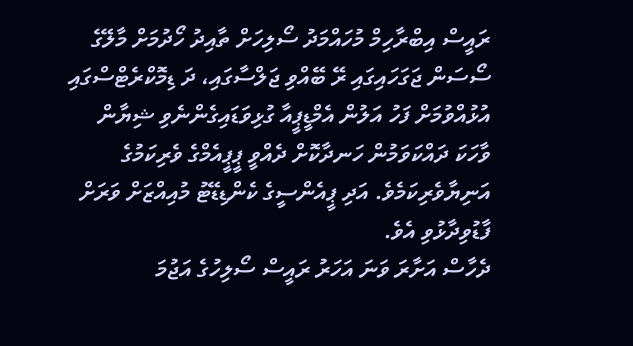ރައީސް އިބްރާހިމް މުހައްމަދު ސޯލިހަށް ތާއިދު ހޯދުމަށް މާލޭގެ ސޯސަން ޖަގަހައިގައި ރޭ ބޭއްވި ޖަލްސާގައި، ދަ ޑިމޮކްރެޓްސްގައި އުޅުއްވުމަށް ފަހު އަލުން އެމްޑީޕީއާ ގުޅިވަޑައިގެންނެވި ޝިޔާން ވާހަކަ ދައްކަވަމުން ހަނދާކޮށް ދެއްވީ ޕީޕީއެމްގެ ވެރިކަމުގެ އަނިޔާވެރިކަމެވެ. އަދި ޕީއެންސީގެ ކެންޑިޑޭޓު މުއިއްޒަށް ވަރަށް ފާޑުވިދާޅުވި އެވެ.
ދެހާސް އަށާރަ ވަނަ އަހަރު ރައީސް ސޯލިހުގެ އަޖުމަ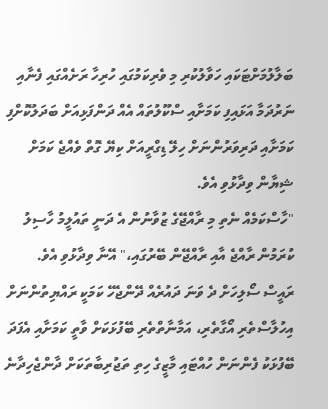ބަލާލުމަށްޓަކައި ހަވާލުކުރި މި ވެރިކަމުގައި ހުރިހާ ރަށެއްގައި ފެނާއި ނަރުދަމާ އަޅައިފި ކަމަށާއި ސްކޫލުތައް އެއް ދަންފަޅިއަށް ބަދަލުކޮށްފި ކަމަށާއި ދަރިވަރުންނަށް ހިލޭ ޑިގްރީއަށް ކިޔޭ ގޮތް ވެއްޖެ ކަމަށް ޝިޔާން ވިދާޅުވި އެވެ.
"ހާސްކަމެއް ނެތި މި ރާއްޖޭގެ ޒުވާނުން އެ ދަނީ ތައުލީމު ހާސިލު ކުރަމުން ރާއްޖެ އާއި ރާއްޖޭން ބޭރުގައި،" އޭނާ ވިދާޅުވި އެވެ.
ރައީސް ސޯލިހަށް ދެ ވަނަ ދައުރެއް ދޭންޖެހޭ ކަމަކީ ރައްޔިތުންނަށް އިހުލާސްތެރި އޯގާތެރި، އަމާނާތްތެރި ބޭފުޅަކަށް ވާތީ ކަމަށާއި އެފަދަ ބޭފުޅަކު ފެންނަން ހުއްޓައި މާޒީގެ ހިތި ތަޖުރިބާތަކަށް ދާންޖެހިދާނެ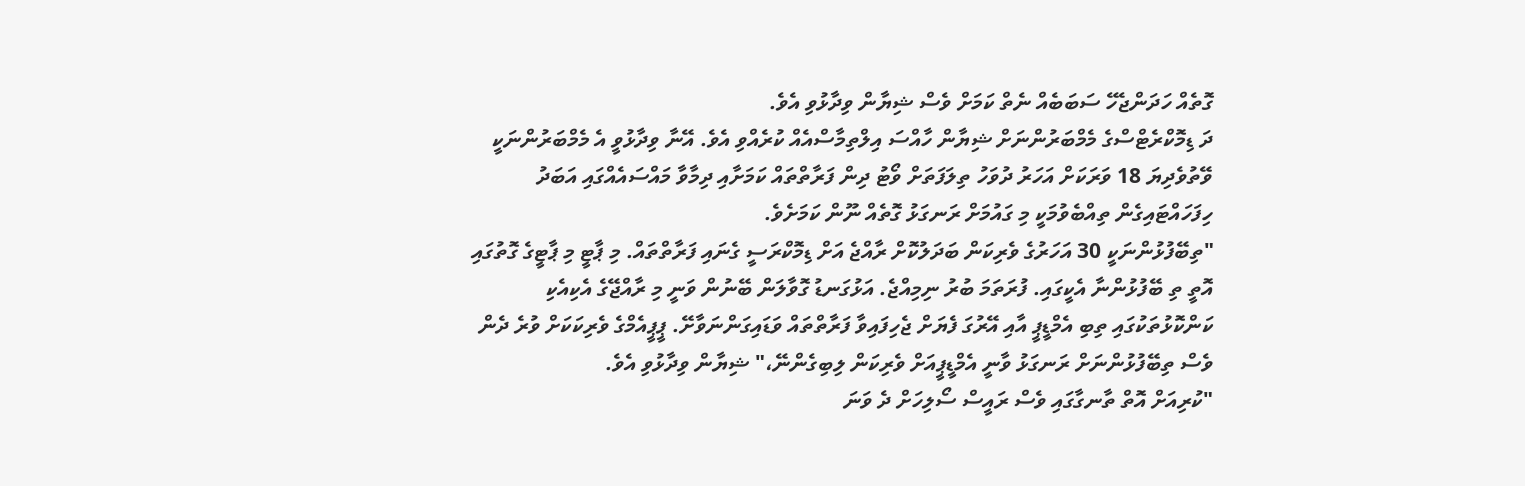ގޮތެއް ހަދަންޖެހޭ ސަބަބެއް ނެތް ކަމަށް ވެސް ޝިޔާން ވިދާޅުވި އެވެ.
ދަ ޑިމޮކްރެޓްސްގެ މެމްބަރުންނަށް ޝިޔާން ހާއްސަ އިލްތިމާސްއެއް ކުރެއްވި އެވެ. އޭނާ ވިދާޅުވީ އެ މެމްބަރުންނަކީ ވޭތުވެދިޔަ 18 ވަރަކަށް އަހަރު ދުވަހު ތިލަފަތަށް ވޯޓު ދިން ފަރާތްތައް ކަމަށާއި ދިމާވާ މައްސައެއްގައި އަބަދު ހިފަހައްޓައިގެން ތިއްބެވުމަކީ މި ގައުމަށް ރަނގަޅު ގޮތެއް ނޫން ކަމަށެވެ.
"ތިބޭފުޅުންނަކީ 30 އަހަރުގެ ވެރިކަން ބަދަލުކޮށް ރާއްޖެ އަށް ޑިމޮކްރަސީ ގެނައި ފަރާތްތައް. މި ޕާޓީ މި ޕާޓީގެ ގޮތުގައި އޮތީ ތި ބޭފުޅުންނާ އެކީގައި. ފުރަތަމަ ބުރު ނިމިއްޖެ. އަޅުގަނޑު ގޮވާލަން ބޭނުން ވަނީ މި ރާއްޖޭގެ އެކިއެކި ކަންކޮޅުތަކުގައި ތިބި އެމްޑީޕީ އާއި އޭރުގަ ފެޔަށް ޖެހިފައިވާ ފަރާތްތައް ވަޑައިގަންނަވާށޭ. ޕީޕީއެމްގެ ވެރިކަކަށް ވުރެ ދެން ވެސް ތިބޭފުޅުންނަށް ރަނގަޅު ވާނީ އެމްޑީޕީއަށް ވެރިކަން ލިބިގެންނޭ،" ޝިޔާން ވިދާޅުވި އެވެ.
"ކުރިއަށް އޮތް ތާނގާގައި ވެސް ރައީސް ސޯލިހަށް ދެ ވަނަ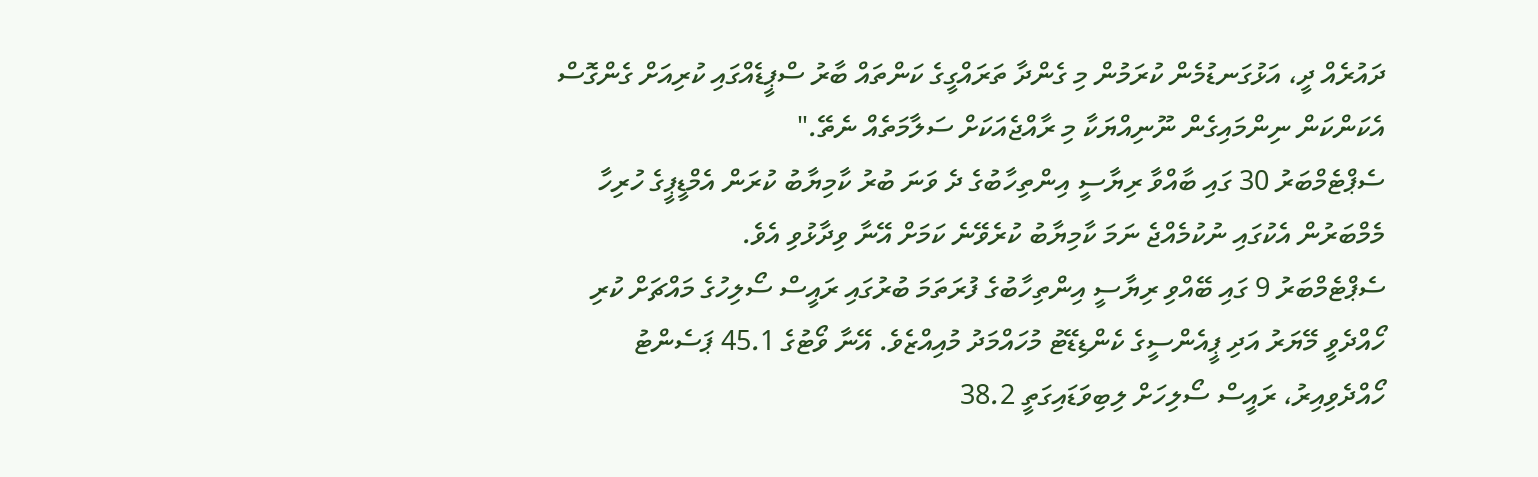ދައުރެއް ދީ، އަޅުގަނޑުމެން ކުރަމުން މި ގެންދާ ތަރައްގީގެ ކަންތައް ބާރު ސްޕީޑެއްގައި ކުރިއަށް ގެންގޮސް އެކަންކަން ނިންމައިގެން ނޫނިއްޔަކާ މި ރާއްޖެއަކަށް ސަލާމަތެއް ނެތޭ."
ސެޕްޓެމްބަރު 30 ގައި ބާއްވާ ރިޔާސީ އިންތިހާބުގެ ދެ ވަނަ ބުރު ކާމިޔާބު ކުރަން އެމްޑީޕީގެ ހުރިހާ މެމްބަރުން އެކުގައި ނުކުމެއްޖެ ނަމަ ކާމިޔާބު ކުރެވޭނެ ކަމަށް އޭނާ ވިދާޅުވި އެވެ.
ސެޕްޓެމްބަރު 9 ގައި ބޭއްވި ރިޔާސީ އިންތިހާބުގެ ފުރަތަމަ ބުރުގައި ރައީސް ސޯލިހުގެ މައްޗަށް ކުރި ހޯއްދެވީ މޭޔަރު އަދި ޕީއެންސީގެ ކެންޑިޑޭޓު މުހައްމަދު މުއިއްޒެވެ. އޭނާ ވޯޓުގެ 45.1 ޕަސެންޓު ހޯއްދެވިއިރު، ރައީސް ސޯލިހަށް ލިބިވަޑައިގަތީ 38.2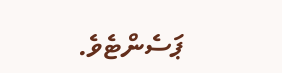ޕަސެންޓެވެ.